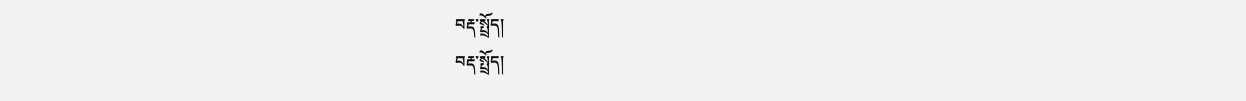བརྡ་སྤྲོད།
བརྡ་སྤྲོད།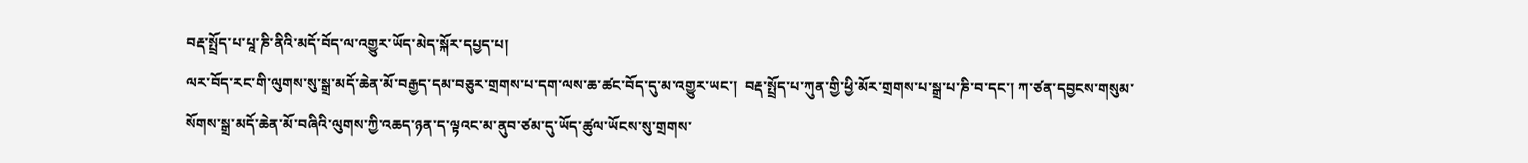བརྡ་སྤྲོད་པ་པཱ་ཎི་ནིའི་མདོ་བོད་ལ་འགྱུར་ཡོད་མེད་སྐོར་དཔྱད་པ།
ལར་བོད་རང་གི་ལུགས་སུ་སྒྲ་མདོ་ཆེན་མོ་བརྒྱད་དམ་བཅུར་གྲགས་པ་དག་ལས་ཆ་ཚང་བོད་དུ་མ་འགྱུར་ཡང་།  བརྡ་སྤྲོད་པ་ཀུན་གྱི་ཕྱི་མོར་གྲགས་པ་སྒྲ་པ་ཎི་བ་དང་། ཀ་ཙན་དབྱངས་གསུམ་སོགས་སྒྲ་མདོ་ཆེན་མོ་བཞིའི་ལུགས་ཀྱི་འཆད་ཉན་ད་ལྟའང་མ་ནུབ་ཙམ་དུ་ཡོད་ཚུལ་ཡོངས་སུ་གྲགས་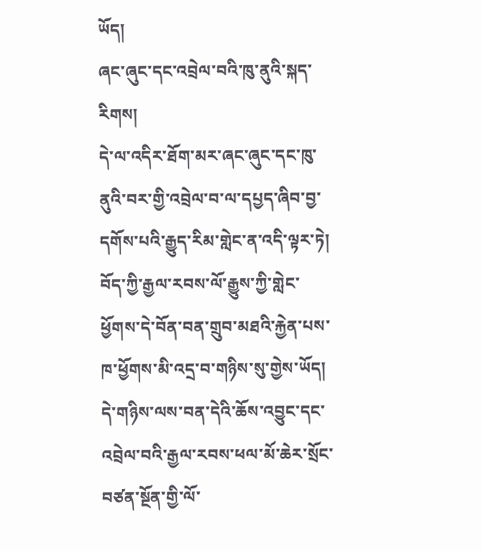ཡོད།
ཞང་ཞུང་དང་འབྲེལ་བའི་ཁུ་ནུའི་སྐད་རིགས།
དེ་ལ་འདིར་ཐོག་མར་ཞང་ཞུང་དང་ཁུ་ནུའི་བར་གྱི་འབྲེལ་བ་ལ་དཔྱད་ཞིབ་བྱ་དགོས་པའི་རྒྱུད་རིམ་གླེང་ན་འདི་ལྟར་ཏེ།  བོད་ཀྱི་རྒྱལ་རབས་ལོ་རྒྱུས་ཀྱི་གླེང་ཕྱོགས་དེ་བོན་བན་གྲུབ་མཐའི་རྐྱེན་པས་ཁ་ཕྱོགས་མི་འདྲ་བ་གཉིས་སུ་གྱེས་ཡོད།  དེ་གཉིས་ལས་བན་དེའི་ཆོས་འབྱུང་དང་འབྲེལ་བའི་རྒྱལ་རབས་ཕལ་མོ་ཆེར་སྲོང་བཙན་སྔོན་གྱི་ལོ་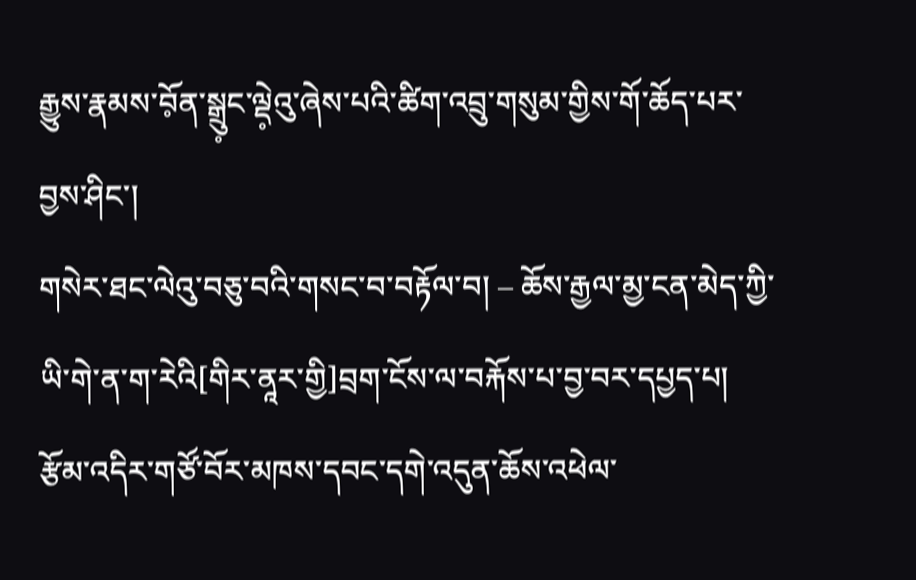རྒྱུས་རྣམས་བོ༷ན་སྒྲུ༷ང་ལྡེ༷འུ་ཞེས་པའི་ཚིག་འབྲུ་གསུམ་གྱིས་གོ་ཆོད་པར་བྱས་ཤིང་།
གསེར་ཐང་ལེའུ་བཅུ་བའི་གསང་བ་བརྟོལ་བ། – ཆོས་རྒྱལ་མྱ་ངན་མེད་ཀྱི་ཡི་གེ་ན་ག་རེའི[གིར་ནཱར་གྱི]བྲག་ངོས་ལ་བརྐོས་པ་བྱ་བར་དཔྱད་པ།
རྩོམ་འདིར་གཙོ་བོར་མཁས་དབང་དགེ་འདུན་ཆོས་འཕེལ་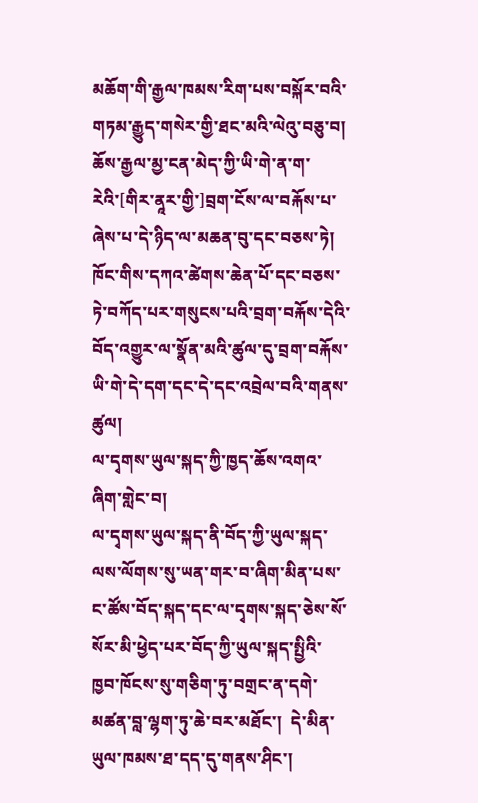མཆོག་གི་རྒྱལ་ཁམས་རིག་པས་བསྐོར་བའི་གཏམ་རྒྱུད་གསེར་གྱི་ཐང་མའི་ལེའུ་བཅུ་བ།   ཆོས་རྒྱལ་མྱ་ངན་མེད་ཀྱི་ཡི་གེ་ན་ག་རེའི་[གིར་ནཱར་གྱི་]བྲག་ངོས་ལ་བརྐོས་པ་ཞེས་པ་དེ་ཉིད་ལ་མཆན་བུ་དང་བཅས་ཏེ། ཁོང་གིས་དཀའ་ཚེགས་ཆེན་པོ་དང་བཅས་ཏེ་བཀོད་པར་གསུངས་པའི་བྲག་བརྐོས་དེའི་བོད་འགྱུར་ལ་སྣོན་མའི་ཚུལ་དུ་བྲག་བརྐོས་ཡི་གེ་དེ་དག་དང་དེ་དང་འབྲེལ་བའི་གནས་ཚུལ།
ལ་དྭགས་ཡུལ་སྐད་ཀྱི་ཁྱད་ཆོས་འགའ་ཞིག་གླེང་བ།
ལ་དྭགས་ཡུལ་སྐད་ནི་བོད་ཀྱི་ཡུལ་སྐད་ལས་ལོགས་སུ་ཡན་གར་བ་ཞིག་མིན་པས་ང་ཚོས་བོད་སྐད་དང་ལ་དྭགས་སྐད་ཅེས་སོ་སོར་མི་ཕྱེད་པར་བོད་ཀྱི་ཡུལ་སྐད་སྤྱིའི་ཁྱབ་ཁོངས་སུ་གཅིག་ཏུ་བགྲང་ན་དགེ་མཚན་བླ་ལྷག་ཏུ་ཆེ་བར་མཐོང་།  དེ་མིན་ཡུལ་ཁམས་ཐ་དད་དུ་གནས་ཤིང་།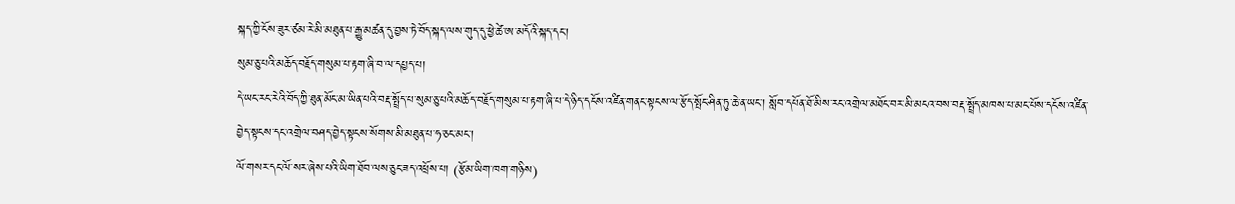སྐད་ཀྱི་ངོས་ཟུར་ཙམ་རེ་མི་མཐུན་པ་རྒྱུ་མཚན་དུ་བྱས་ཏེ་བོད་སྐད་ལས་གུད་དུ་ཕྱེ་ཚེ་ཨ་མདོའི་སྐད་དང་།
སུམ་ཅུ་པའི་མཆོད་བརྗོད་གསུམ་པ་རྟག་ཞི་བ་ལ་དཔྱད་པ།
དེ་ཡང་རང་རེའི་བོད་ཀྱི་ཐུན་མོང་མ་ཡིན་པའི་བརྡ་སྤྲོད་པ་སུམ་ཅུ་པའི་མཆོད་བརྗོད་གསུམ་པ་རྟག་ཞི་པ་དེ་ཉིད་དངོས་འཛིན་གནང་སྟངས་ལ་རྩོད་སྤོང་ཤིན་ཏུ་ཆེ་ན་ཡང་། སློབ་དཔོན་ཐོ་མིས་རང་འགྲེལ་མཐོང་བར་མི་མངའ་བས་བརྡ་སྤྲོད་མཁས་པ་མང་པོས་དངོས་འཛིན་བྱེད་སྟངས་དང་འགྲེལ་བཤད་བྱེད་སྟངས་སོགས་མི་མཐུན་པ་ཧ་ཅང་མང་།
ལོ་གསར་དང་ལོ་སར་ཞེས་པའི་ཡིག་ཐོབ་ལས་ཅུང་ཟད་འཕྲོས་པ། (རྩོམ་ཡིག་ཁག་གཉིས)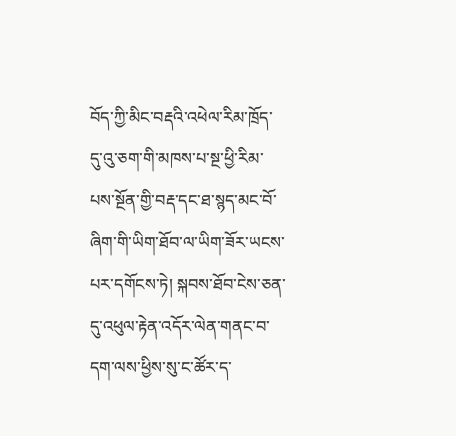བོད་ཀྱི་མིང་བརྡའི་འཕེལ་རིམ་ཁྲོད་དུ་འུ་ཅག་གི་མཁས་པ་སྔ་ཕྱི་རིམ་པས་སྔོན་གྱི་བརྡ་དང་ཐ་སྙད་མང་བོ་ཞིག་གི་ཡིག་ཐོབ་ལ་ཡིག་ཟོར་ཡངས་པར་དགོངས་ཏེ། སྐབས་ཐོབ་ངེས་ཅན་དུ་འཕུལ་རྟེན་འདོར་ལེན་གནང་བ་དག་ལས་ཕྱིས་སུ་ང་ཚོར་ད་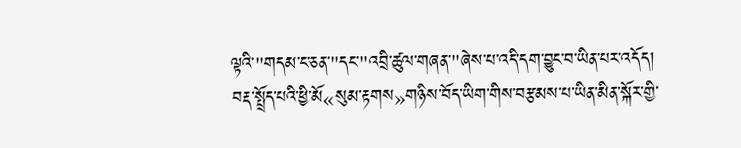ལྟའི་"གདམ་ང་ཅན་"དང་"འབྲི་ཚུལ་གཞན་"ཞེས་པ་འདི་དག་བྱུང་བ་ཡིན་པར་འདོད།
བརྡ་སྤྲོད་པའི་ཕྱི་མོ«སུམ་རྟགས»གཉིས་བོད་ཡིག་གིས་བརྩམས་པ་ཡིན་མིན་སྐོར་གྱི་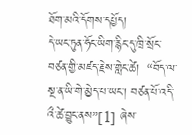ཐོག་མའི་དོགས་དཔྱོད།
དེ་ཡང་ཏུན་ཧོང་ཡིག་རྙིང་དུ་ཁྲི་སྲོང་བཙན་གྱི་མཛད་རྗེས་གླེང་ཚེ།  “བོད་ལ་སྔ་ན་ཡི་གེ་མྱེད་པ་ཡང་། བཙན་པོ་འདི་འྀ་ཚེ་བྱུང་ནས”[1] ཞེས་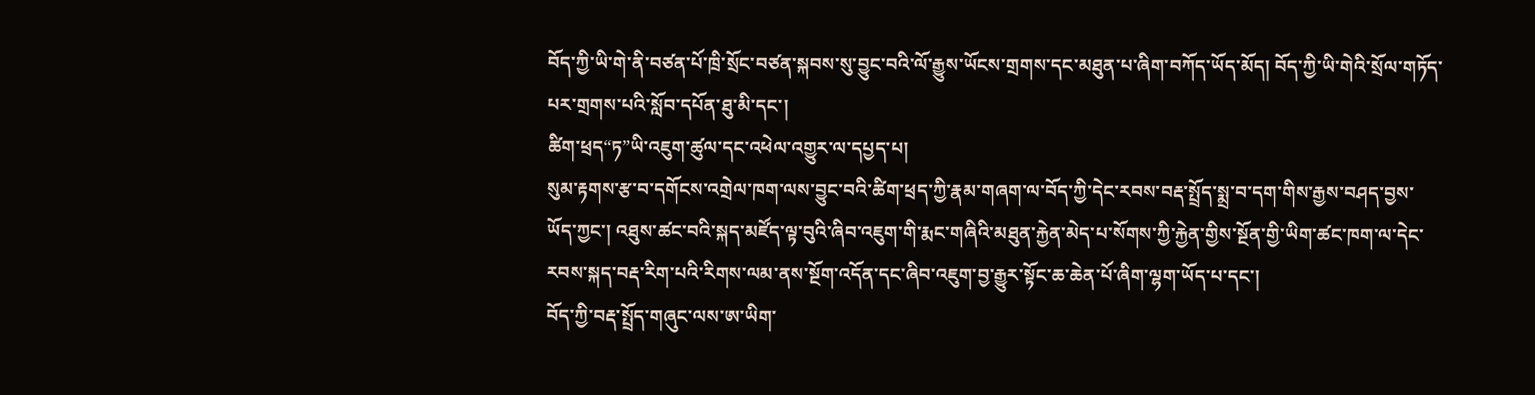བོད་ཀྱི་ཡི་གེ་ནི་བཙན་པོ་ཁྲི་སྲོང་བཙན་སྐབས་སུ་བྱུང་བའི་ལོ་རྒྱུས་ཡོངས་གྲགས་དང་མཐུན་པ་ཞིག་བཀོད་ཡོད་མོད། བོད་ཀྱི་ཡི་གེའི་སྲོལ་གཏོད་པར་གྲགས་པའི་སློབ་དཔོན་ཐུ་མི་དང་།
ཚིག་ཕྲད“ཏ”ཡི་འཇུག་ཚུལ་དང་འཕེལ་འགྱུར་ལ་དཔྱད་པ།
སུམ་རྟགས་རྩ་བ་དགོངས་འགྲེལ་ཁག་ལས་བྱུང་བའི་ཚིག་ཕྲད་ཀྱི་རྣམ་གཞག་ལ་བོད་ཀྱི་དེང་རབས་བརྡ་སྤྲོད་སྨྲ་བ་དག་གིས་རྒྱས་བཤད་བྱས་ཡོད་ཀྱང་། འཐུས་ཚང་བའི་སྐད་མཛོད་ལྟ་བུའི་ཞིབ་འཇུག་གི་རྨང་གཞིའི་མཐུན་རྐྱེན་མེད་པ་སོགས་ཀྱི་རྐྱེན་གྱིས་སྔོན་གྱི་ཡིག་ཚང་ཁག་ལ་དེང་རབས་སྐད་བརྡ་རིག་པའི་རིགས་ལམ་ནས་སྔོག་འདོན་དང་ཞིབ་འཇུག་བྱ་རྒྱུར་སྟོང་ཆ་ཆེན་པོ་ཞིག་ལྷག་ཡོད་པ་དང་།
བོད་ཀྱི་བརྡ་སྤྲོད་གཞུང་ལས་ཨ་ཡིག་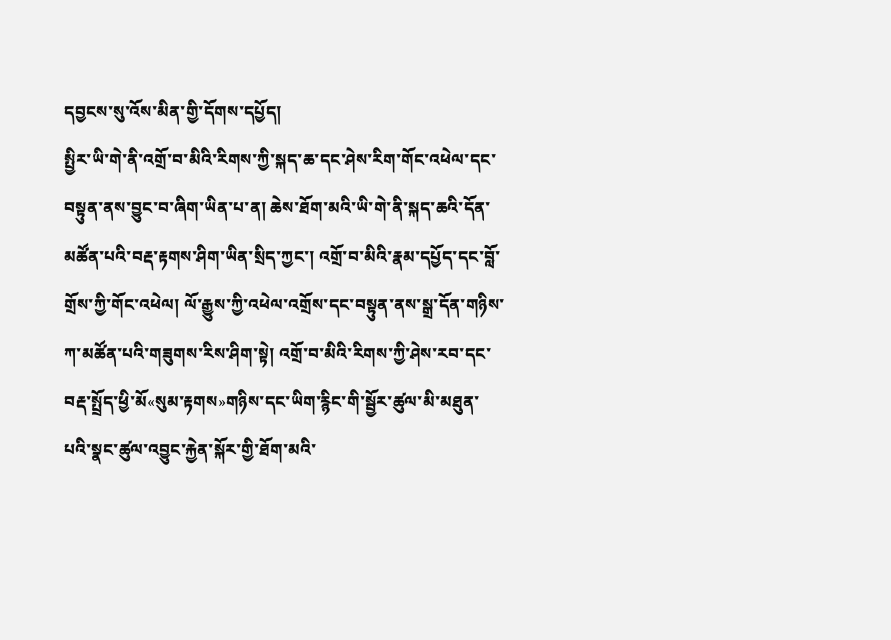དབྱངས་སུ་འོས་མིན་གྱི་དོགས་དཔྱོད།
སྤྱིར་ཡི་གེ་ནི་འགྲོ་བ་མིའི་རིགས་ཀྱི་སྐད་ཆ་དང་ཤེས་རིག་གོང་འཕེལ་དང་བསྟུན་ནས་བྱུང་བ་ཞིག་ཡིན་པ་ན། ཆེས་ཐོག་མའི་ཡི་གེ་ནི་སྐད་ཆའི་དོན་མཚོན་པའི་བརྡ་རྟགས་ཤིག་ཡིན་སྲིད་ཀྱང་། འགྲོ་བ་མིའི་རྣམ་དཔྱོད་དང་བློ་གྲོས་ཀྱི་གོང་འཕེལ། ལོ་རྒྱུས་ཀྱི་འཕེལ་འགྲོས་དང་བསྟུན་ནས་སྒྲ་དོན་གཉིས་ཀ་མཚོན་པའི་གཟུགས་རིས་ཤིག་སྟེ། འགྲོ་བ་མིའི་རིགས་ཀྱི་ཤེས་རབ་དང་
བརྡ་སྤྲོད་ཕྱི་མོ«སུམ་རྟགས»གཉིས་དང་ཡིག་རྙིང་གི་སྦྱོར་ཚུལ་མི་མཐུན་པའི་སྣང་ཚུལ་འབྱུང་རྐྱེན་སྐོར་གྱི་ཐོག་མའི་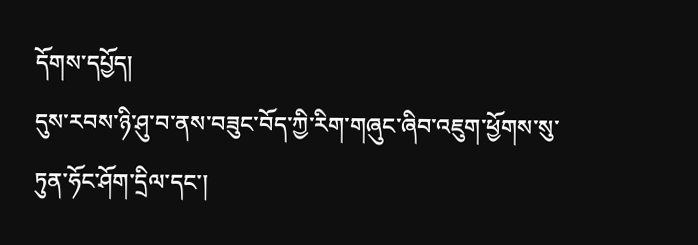དོགས་དཔྱོད།
དུས་རབས་ཉི་ཤུ་བ་ནས་བཟུང་བོད་ཀྱི་རིག་གཞུང་ཞིབ་འཇུག་ཕྱོགས་སུ་ཏུན་ཧོང་ཤོག་དྲིལ་དང་།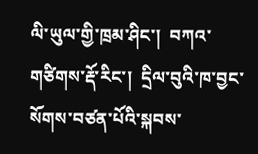ལི་ཡུལ་གྱི་ཁྲམ་ཤིང་།  བཀའ་གཙིགས་རྡོ་རིང་།  དྲིལ་བུའི་ཁ་བྱང་སོགས་བཙན་པོའི་སྐབས་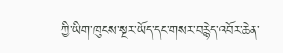ཀྱི་ཡིག་ཁུངས་སྔར་ཡོད་དང་གསར་བརྙེད་འབོར་ཆེན་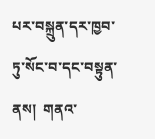པར་བསྐྲུན་དར་ཁྱབ་ཏུ་སོང་བ་དང་བསྟུན་ནས།  གནའ་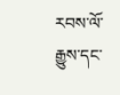རབས་ལོ་རྒྱུས་དང་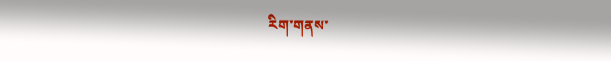རིག་གནས་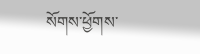སོགས་ཕྱོགས་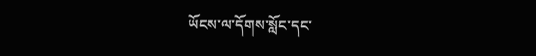ཡོངས་ལ་དོགས་སློང་དང་